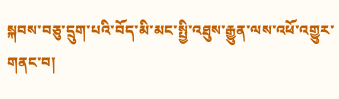སྐབས་བཅུ་དྲུག་པའི་བོད་མི་མང་སྤྱི་འཐུས་རྒྱུན་ལས་འཕོ་འགྱུར་གནང་བ།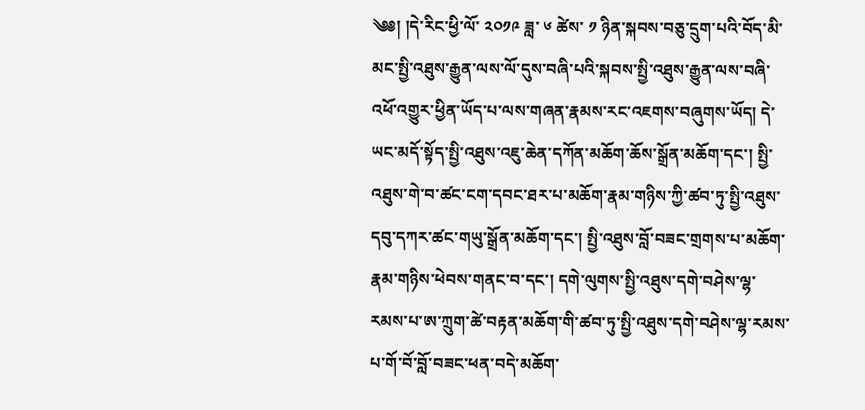༄༅། །དེ་རིང་ཕྱི་ལོ་ ༢༠༡༩ ཟླ་ ༦ ཚེས་ ༡ ཉིན་སྐབས་བཅུ་དྲུག་པའི་བོད་མི་མང་སྤྱི་འཐུས་རྒྱུན་ལས་ལོ་དུས་བཞི་པའི་སྐབས་སྤྱི་འཐུས་རྒྱུན་ལས་བཞི་འཕོ་འགྱུར་ཕྱིན་ཡོད་པ་ལས་གཞན་རྣམས་རང་འཇགས་བཞུགས་ཡོད། དེ་ཡང་མདོ་སྟོད་སྤྱི་འཐུས་འཇུ་ཆེན་དཀོན་མཆོག་ཆོས་སྒྲོན་མཆོག་དང་། སྤྱི་འཐུས་གེ་བ་ཚང་ངག་དབང་ཐར་པ་མཆོག་རྣམ་གཉིས་ཀྱི་ཚབ་ཏུ་སྤྱི་འཐུས་དབུ་དཀར་ཚང་གཡུ་སྒྲོན་མཆོག་དང་། སྤྱི་འཐུས་བློ་བཟང་གྲགས་པ་མཆོག་རྣམ་གཉིས་ཕེབས་གནང་བ་དང་། དགེ་ལུགས་སྤྱི་འཐུས་དགེ་བཤེས་ལྷ་རམས་པ་ཨ་ཀྲུག་ཚེ་བརྟན་མཆོག་གི་ཚབ་ཏུ་སྤྱི་འཐུས་དགེ་བཤེས་ལྷ་རམས་པ་གོ་བོ་བློ་བཟང་ཕན་བདེ་མཆོག་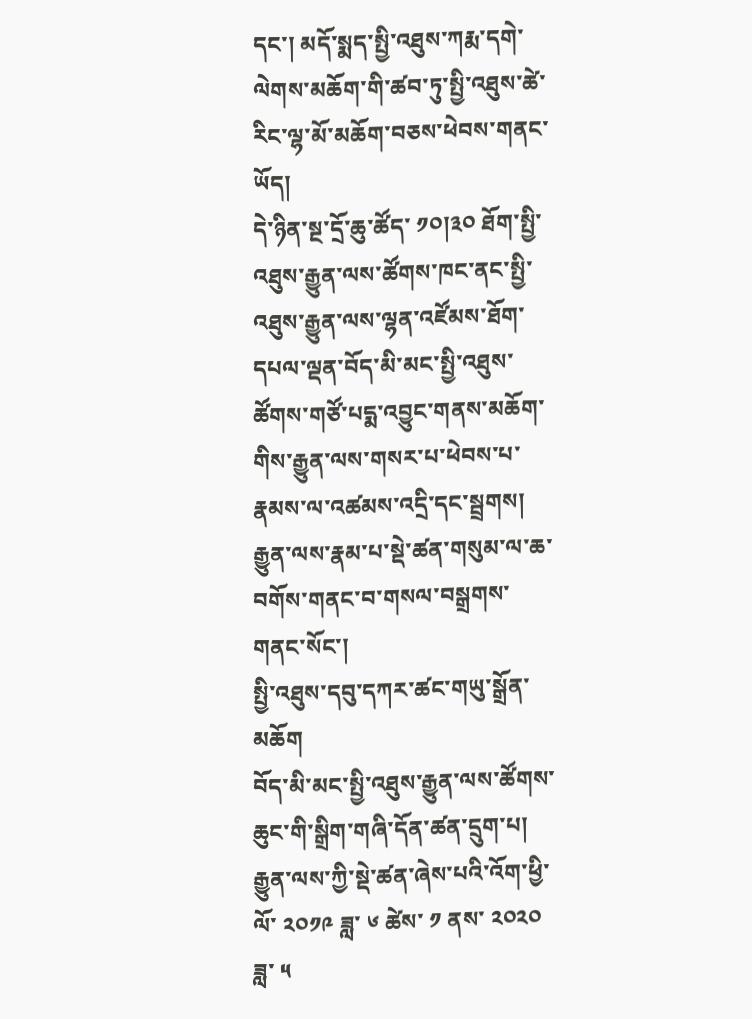དང་། མདོ་སྨད་སྤྱི་འཐུས་ཀརྨ་དགེ་ལེགས་མཆོག་གི་ཚབ་ཏུ་སྤྱི་འཐུས་ཚེ་རིང་ལྷ་མོ་མཆོག་བཅས་ཕེབས་གནང་ཡོད།
དེ་ཉིན་སྔ་དྲོ་ཆུ་ཚོད་ ༡༠།༣༠ ཐོག་སྤྱི་འཐུས་རྒྱུན་ལས་ཚོགས་ཁང་ནང་སྤྱི་འཐུས་རྒྱུན་ལས་ལྷན་འཛོམས་ཐོག་དཔལ་ལྡན་བོད་མི་མང་སྤྱི་འཐུས་ཚོགས་གཙོ་པདྨ་འབྱུང་གནས་མཆོག་གིས་རྒྱུན་ལས་གསར་པ་ཕེབས་པ་རྣམས་ལ་འཚམས་འདྲི་དང་སྦྲགས། རྒྱུན་ལས་རྣམ་པ་སྡེ་ཚན་གསུམ་ལ་ཆ་བགོས་གནང་བ་གསལ་བསྒྲགས་གནང་སོང་།
སྤྱི་འཐུས་དབུ་དཀར་ཚང་གཡུ་སྒྲོན་མཆོག
བོད་མི་མང་སྤྱི་འཐུས་རྒྱུན་ལས་ཚོགས་ཆུང་གི་སྒྲིག་གཞི་དོན་ཚན་དྲུག་པ། རྒྱུན་ལས་ཀྱི་སྡེ་ཚན་ཞེས་པའི་འོག་ཕྱི་ལོ་ ༢༠༡༩ ཟླ་ ༦ ཚེས་ ༡ ནས་ ༢༠༢༠ ཟླ་ ༥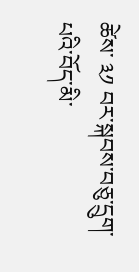ཚེས་ ༣༡ བར་སྐབས་བཅུ་དྲུག་པའི་བོད་མི་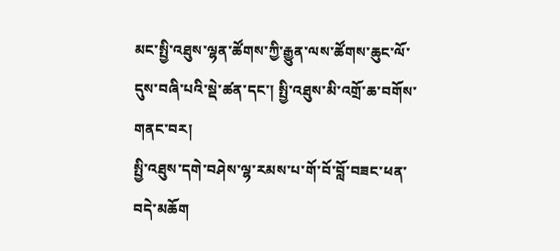མང་སྤྱི་འཐུས་ལྷན་ཚོགས་ཀྱི་རྒྱུན་ལས་ཚོགས་ཆུང་ལོ་དུས་བཞི་པའི་སྡེ་ཚན་དང་། སྤྱི་འཐུས་མི་འགྲོ་ཆ་བགོས་གནང་བར།
སྤྱི་འཐུས་དགེ་བཤེས་ལྷ་རམས་པ་གོ་བོ་བློ་བཟང་ཕན་བདེ་མཆོག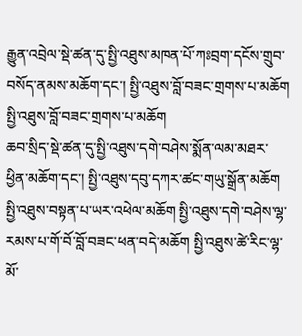རྒྱུན་འབྲེལ་སྡེ་ཚན་དུ་སྤྱི་འཐུས་མཁན་པོ་ཀཿབྲག་དངོས་གྲུབ་བསོད་ནམས་མཆོག་དང་། སྤྱི་འཐུས་བློ་བཟང་གྲགས་པ་མཆོག
སྤྱི་འཐུས་བློ་བཟང་གྲགས་པ་མཆོག
ཆབ་སྲིད་སྡེ་ཚན་དུ་སྤྱི་འཐུས་དགེ་བཤེས་སྨོན་ལམ་མཐར་ཕྱིན་མཆོག་དང་། སྤྱི་འཐུས་དབུ་དཀར་ཚང་གཡུ་སྒྲོན་མཆོག སྤྱི་འཐུས་བསྟན་པ་ཡར་འཕེལ་མཆོག སྤྱི་འཐུས་དགེ་བཤེས་ལྷ་རམས་པ་གོ་བོ་བློ་བཟང་ཕན་བདེ་མཆོག སྤྱི་འཐུས་ཚེ་རིང་ལྷ་མོ་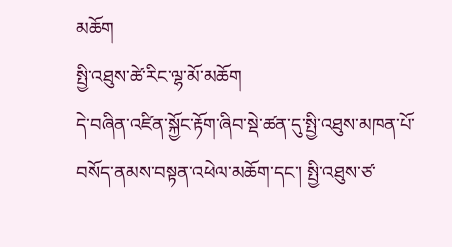མཆོག
སྤྱི་འཐུས་ཚེ་རིང་ལྷ་མོ་མཆོག
དེ་བཞིན་འཛིན་སྐྱོང་རྟོག་ཞིབ་སྡེ་ཚན་དུ་སྤྱི་འཐུས་མཁན་པོ་བསོད་ནམས་བསྟན་འཕེལ་མཆོག་དང་། སྤྱི་འཐུས་ཙ་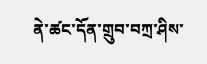ནེ་ཚང་དོན་གྲུབ་བཀྲ་ཤིས་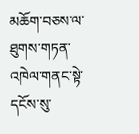མཆོག་བཅས་ལ་ཐུགས་གཏན་འཁེལ་གནང་སྟེ་དངོས་སུ་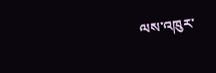ལས་འཁུར་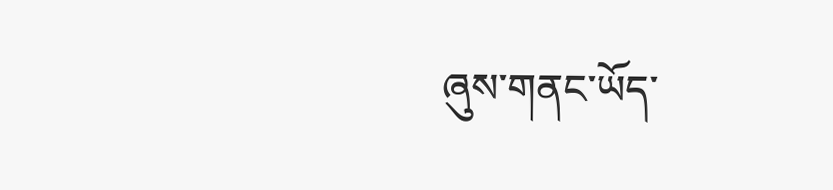ཞུས་གནང་ཡོད་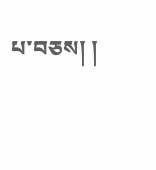པ་བཅས། །